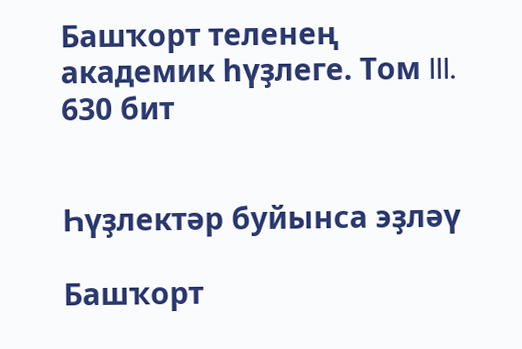Башҡорт теленең академик һүҙлеге. Том III. 630 бит


Һүҙлектәр буйынса эҙләү

Башҡорт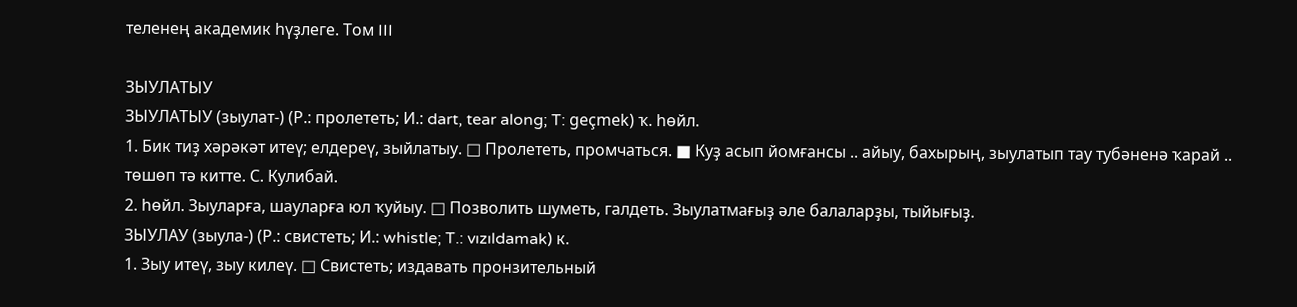теленең академик һүҙлеге. Том III

ЗЫУЛАТЫУ
ЗЫУЛАТЫУ (зыулат-) (Р.: пролететь; И.: dart, tear along; T: geçmek) ҡ. һөйл.
1. Бик тиҙ хәрәкәт итеү; елдереү, зыйлатыу. □ Пролететь, промчаться. ■ Куҙ асып йомғансы .. айыу, бахырың, зыулатып тау тубәненә ҡарай .. төшөп тә китте. С. Кулибай.
2. һөйл. Зыуларға, шауларға юл ҡуйыу. □ Позволить шуметь, галдеть. Зыулатмағыҙ әле балаларҙы, тыйығыҙ.
ЗЫУЛАУ (зыула-) (Р.: свистеть; И.: whistle; T.: vızıldamak) к.
1. Зыу итеү, зыу килеү. □ Свистеть; издавать пронзительный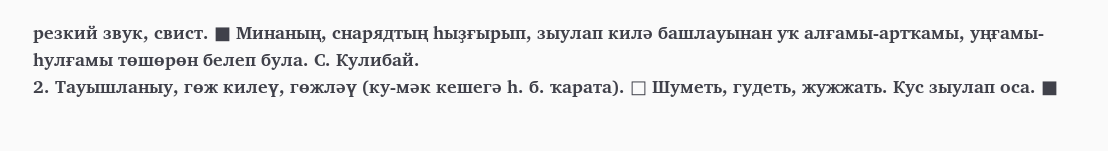резкий звук, свист. ■ Минаның, снарядтың һыҙғырып, зыулап килә башлауынан уҡ алғамы-артҡамы, уңғамы-һулғамы төшөрөн белеп була. С. Кулибай.
2. Тауышланыу, гөж килеү, гөжләү (ку-мәк кешегә һ. б. ҡарата). □ Шуметь, гудеть, жужжать. Кус зыулап оса. ■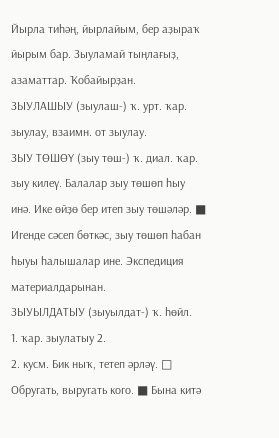Йырла тиһәң, йырлайым, бер аҙыраҡ йырым бар. Зыуламай тыңлағыҙ, азаматтар. Ҡобайырҙан.
ЗЫУЛАШЫУ (зыулаш-) ҡ. урт. ҡар. зыулау, взаимн. от зыулау.
ЗЫУ ТӨШӨҮ (зыу төш-) ҡ. диал. ҡар. зыу килеү. Балалар зыу төшөп һыу инә. Ике өйҙө бер итеп зыу төшәләр. ■ Игенде сәсеп бөткәс, зыу төшөп һабан һыуы һалышалар ине. Экспедиция материалдарынан.
ЗЫУЫЛДАТЫУ (зыуылдат-) ҡ. һөйл.
1. ҡар. зыулатыу 2.
2. кусм. Бик ныҡ, тетеп әрләү. □ Обругать, выругать кого. ■ Бына китә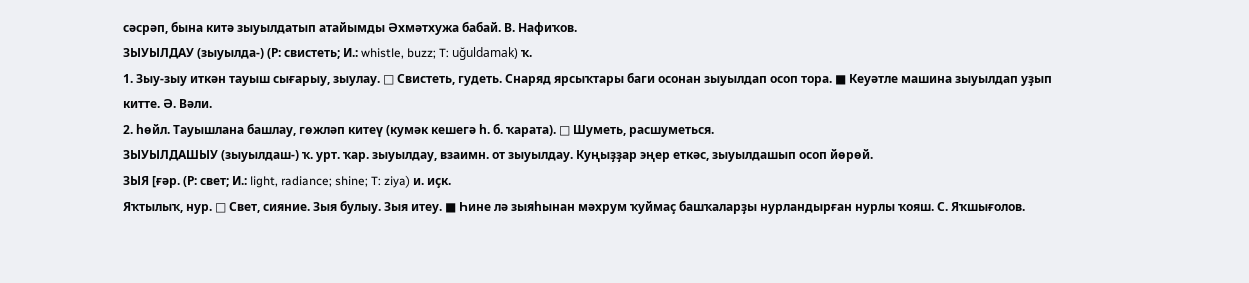сәсрәп, бына китә зыуылдатып атайымды Әхмәтхужа бабай. В. Нафиҡов.
ЗЫУЫЛДАУ (зыуылда-) (Р: свистеть; И.: whistle, buzz; T: uğuldamak) ҡ.
1. Зыу-зыу иткән тауыш сығарыу, зыулау. □ Свистеть, гудеть. Снаряд ярсыҡтары баги осонан зыуылдап осоп тора. ■ Кеуәтле машина зыуылдап уҙып китте. Ә. Вәли.
2. һөйл. Тауышлана башлау, гөжләп китеү (кумәк кешегә һ. б. ҡарата). □ Шуметь, расшуметься.
ЗЫУЫЛДАШЫУ (зыуылдаш-) ҡ. урт. ҡар. зыуылдау, взаимн. от зыуылдау. Куңыҙҙар эңер еткәс, зыуылдашып осоп йөрөй.
ЗЫЯ [ғәр. (Р: свет; И.: light, radiance; shine; T: ziya) и. иҫк.
Яҡтылыҡ, нур. □ Свет, сияние. Зыя булыу. Зыя итеу. ■ Һине лә зыяһынан мәхрум ҡуймаҫ башҡаларҙы нурландырған нурлы ҡояш. С. Яҡшығолов.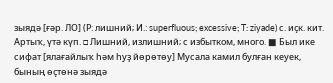зыядә [ғәр. ЛО] (Р: лишний; И.: superfluous; excessive; T: ziyade) с. иҫк. кит.
Артыҡ, үтә күп. □ Лишний, излишний; с избытком, много. ■ Был ике сифат [ялағайлыҡ һәм һуҙ йөрөтөу] Мусала камил булған кеуек, бының өҫтөнә зыядә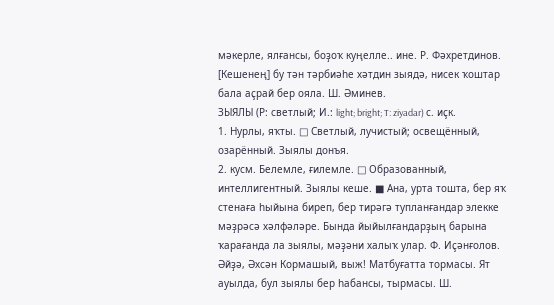мәкерле, ялғансы, боҙоҡ куңелле.. ине. Р. Фәхретдинов. [Кешенең] бу тән тәрбиәһе хәтдин зыядә, нисек ҡоштар бала аҫрай бер ояла. Ш. Әминев.
ЗЫЯЛЫ (Р: светлый; И.: light; bright; T: ziyadar) с. иҫк.
1. Нурлы, яҡты. □ Светлый, лучистый; освещённый, озарённый. Зыялы донъя.
2. кусм. Белемле, ғилемле. □ Образованный, интеллигентный. Зыялы кеше. ■ Ана, урта тошта, бер яҡ стенаға һыйына биреп, бер тирәгә тупланғандар элекке мәҙрәсә хәлфәләре. Бында йыйылғандарҙың барына ҡарағанда ла зыялы, мәҙәни халыҡ улар. Ф. Иҫәнғолов. Әйҙә, Әхсән Кормашый, выж! Матбуғатта тормасы. Ят ауылда, бул зыялы бер һабансы, тырмасы. Ш.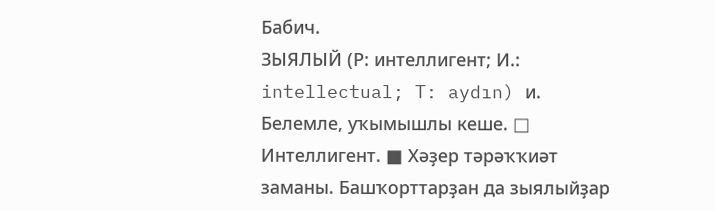Бабич.
ЗЫЯЛЫЙ (Р: интеллигент; И.: intellectual; T: aydın) и.
Белемле, уҡымышлы кеше. □ Интеллигент. ■ Хәҙер тәрәҡҡиәт заманы. Башҡорттарҙан да зыялыйҙар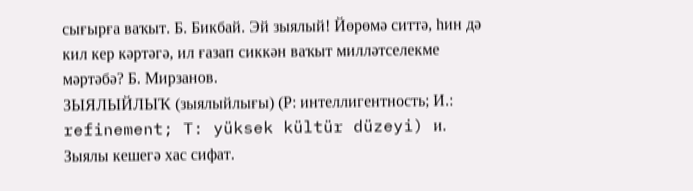сығырға ваҡыт. Б. Бикбай. Эй зыялый! Йөрөмә ситтә, һин дә кил кер кәртәгә, ил ғазап сиккән ваҡыт милләтселекме мәртәбә? Б. Мирзанов.
ЗЫЯЛЫЙЛЫҠ (зыялыйлығы) (Р: интеллигентность; И.: refinement; T: yüksek kültür düzeyi) и.
Зыялы кешегә хас сифат.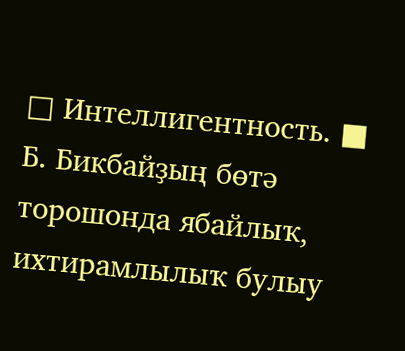□ Интеллигентность. ■ Б. Бикбайҙың бөтә торошонда ябайлыҡ, ихтирамлылыҡ булыу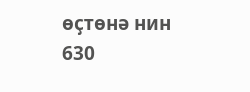өҫтөнә нин
630